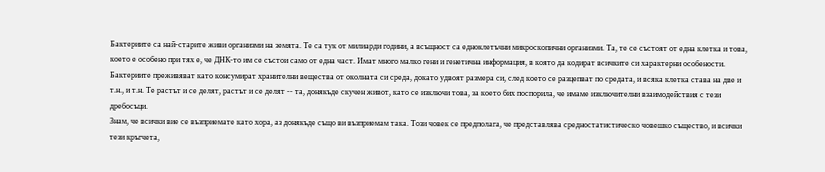Бактериите са най-старите живи организми на земята. Те са тук от милиарди години, а всъщност са едноклетъчни микроскопични организми. Та, те се състоят от една клетка и това, което е особено при тях е, че ДНК-то им се състои само от една част. Имат много малко гени и генетична информация, в която да кодират всичките си характерни особености. Бактериите преживяват като консумират хранителни вещества от околната си среда, докато удвоят размера си, след което се разцепват по средата, и всяка клетка става на две и т.н., и т.н. Те растът и се делят, растът и се делят -- та, донякъде скучен живот, като се изключи това, за което бих поспорила, че имаме изключителни взаимодействия с тези дребосъци.
Знам, че всички вие се възприемате като хора, аз донякъде също ви възприемам така. Този човек се предполага, че представлява средностатистическо човешко същество, и всички тези кръгчета,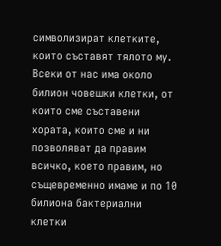символизират клетките, които съставят тялото му. Всеки от нас има около билион човешки клетки, от които сме съставени хората, които сме и ни позволяват да правим всичко, което правим, но същевременно имаме и по 10 билиона бактериални клетки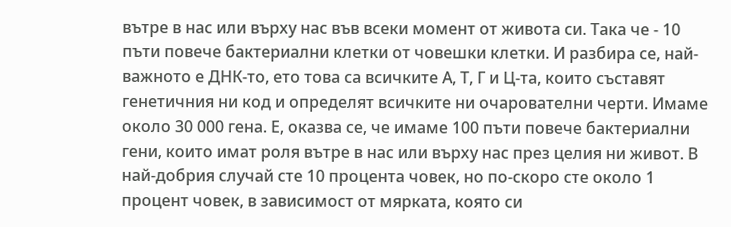вътре в нас или върху нас във всеки момент от живота си. Така че - 10 пъти повече бактериални клетки от човешки клетки. И разбира се, най-важното е ДНК-то, ето това са всичките А, Т, Г и Ц-та, които съставят генетичния ни код и определят всичките ни очарователни черти. Имаме около 30 000 гена. Е, оказва се, че имаме 100 пъти повече бактериални гени, които имат роля вътре в нас или върху нас през целия ни живот. В най-добрия случай сте 10 процента човек, но по-скоро сте около 1 процент човек, в зависимост от мярката, която си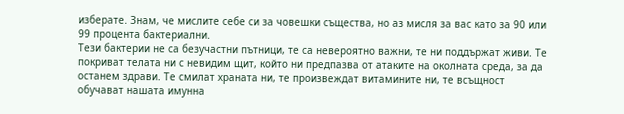изберате. Знам, че мислите себе си за човешки същества, но аз мисля за вас като за 90 или 99 процента бактериални.
Тези бактерии не са безучастни пътници, те са невероятно важни, те ни поддържат живи. Те покриват телата ни с невидим щит, който ни предпазва от атаките на околната среда, за да останем здрави. Те смилат храната ни, те произвеждат витамините ни, те всъщност обучават нашата имунна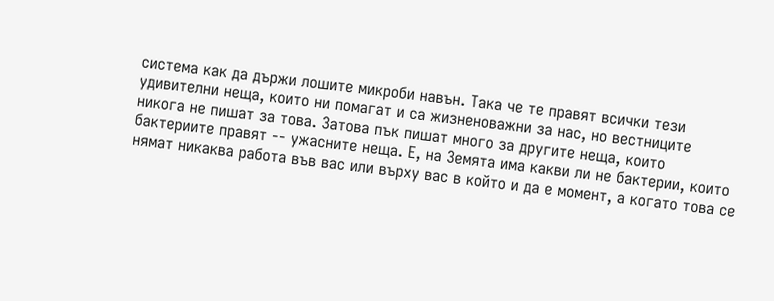система как да държи лошите микроби навън. Така че те правят всички тези удивителни неща, които ни помагат и са жизненоважни за нас, но вестниците никога не пишат за това. Затова пък пишат много за другите неща, които бактериите правят -- ужасните неща. Е, на Земята има какви ли не бактерии, които нямат никаква работа във вас или върху вас в който и да е момент, а когато това се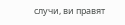случи, ви правят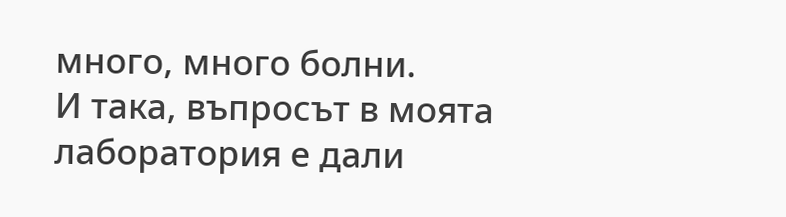много, много болни.
И така, въпросът в моята лаборатория е дали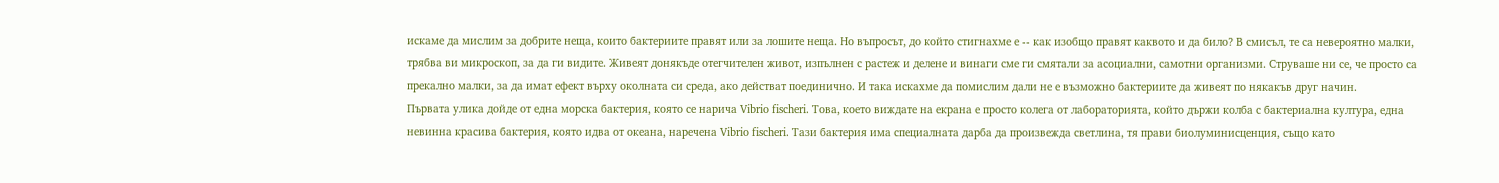искаме да мислим за добрите неща, които бактериите правят или за лошите неща. Но въпросът, до който стигнахме е -- как изобщо правят каквото и да било? В смисъл, те са невероятно малки, трябва ви микроскоп, за да ги видите. Живеят донякъде отегчителен живот, изпълнен с растеж и делене и винаги сме ги смятали за асоциални, самотни организми. Струваше ни се, че просто са прекално малки, за да имат ефект върху околната си среда, ако действат поединично. И така искахме да помислим дали не е възможно бактериите да живеят по някакъв друг начин.
Първата улика дойде от една морска бактерия, която се нарича Vibrio fischeri. Това, което виждате на екрана е просто колега от лабораторията, който държи колба с бактериална култура, една невинна красива бактерия, която идва от океана, наречена Vibrio fischeri. Тази бактерия има специалната дарба да произвежда светлина, тя прави биолуминисценция, също като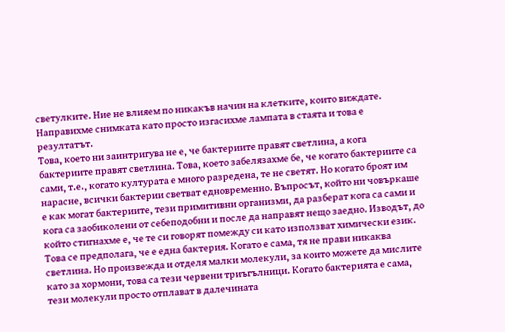светулките. Ние не влияем по никакъв начин на клетките, които виждате. Направихме снимката като просто изгасихме лампата в стаята и това е резултатът.
Това, което ни заинтригува не е, че бактериите правят светлина, а кога бактериите правят светлина. Това, което забелязахме бе, че когато бактериите са сами, т.е., когато културата е много разредена, те не светят. Но когато броят им нарасне, всички бактерии светват едновременно. Въпросът, който ни човъркаше е как могат бактериите, тези примитивни организми, да разберат кога са сами и кога са заобиколени от себеподобни и после да направят нещо заедно. Изводът, до който стигнахме е, че те си говорят помежду си като използват химически език.
Това се предполага, че е една бактерия. Когато е сама, тя не прави никаква светлина. Но произвежда и отделя малки молекули, за които можете да мислите като за хормони, това са тези червени триъгълници. Когато бактерията е сама, тези молекули просто отплават в далечината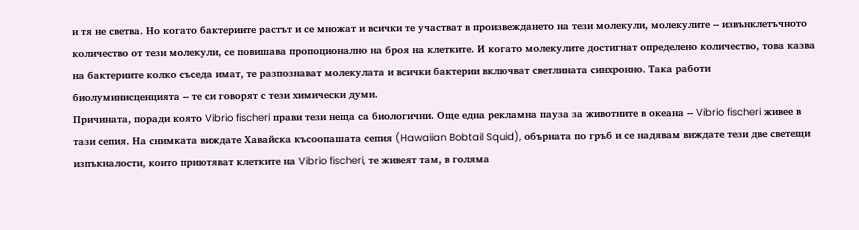и тя не светва. Но когато бактериите растът и се множат и всички те участват в произвеждането на тези молекули, молекулите -- извънклетъчното количество от тези молекули, се повишава пропоционално на броя на клетките. И когато молекулите достигнат определено количество, това казва на бактериите колко съседа имат, те разпознават молекулата и всички бактерии включват светлината синхронно. Така работи биолуминисценцията -- те си говорят с тези химически думи.
Причината, поради която Vibrio fischeri прави тези неща са биологични. Още една рекламна пауза за животните в океана -- Vibrio fischeri живее в тази сепия. На снимката виждате Хавайска късоопашата сепия (Hawaiian Bobtail Squid), обърната по гръб и се надявам виждате тези две светещи изпъкналости, които приютяват клетките на Vibrio fischeri, те живеят там, в голяма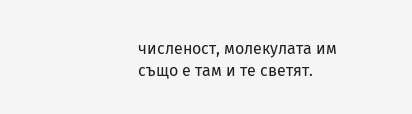численост, молекулата им също е там и те светят.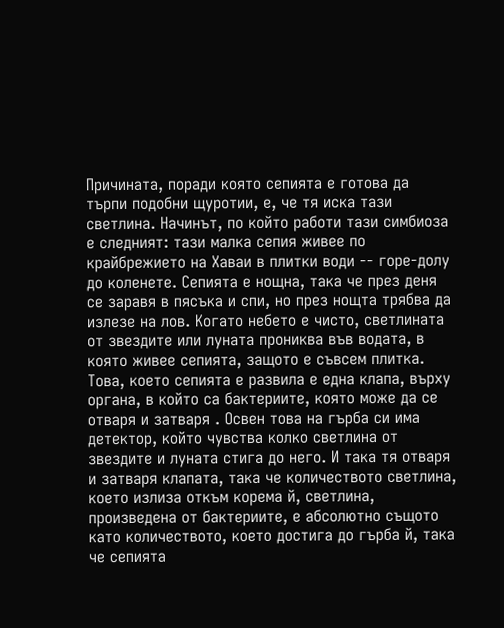Причината, поради която сепията е готова да търпи подобни щуротии, е, че тя иска тази светлина. Начинът, по който работи тази симбиоза е следният: тази малка сепия живее по крайбрежието на Хаваи в плитки води -- горе-долу до коленете. Сепията е нощна, така че през деня се заравя в пясъка и спи, но през нощта трябва да излезе на лов. Когато небето е чисто, светлината от звездите или луната прониква във водата, в която живее сепията, защото е съвсем плитка. Това, което сепията е развила е една клапа, върху органа, в който са бактериите, която може да се отваря и затваря . Освен това на гърба си има детектор, който чувства колко светлина от звездите и луната стига до него. И така тя отваря и затваря клапата, така че количеството светлина, което излиза откъм корема й, светлина, произведена от бактериите, е абсолютно същото като количеството, което достига до гърба й, така че сепията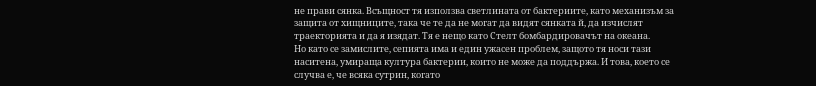не прави сянка. Всъщност тя използва светлината от бактериите, като механизъм за защита от хищниците, така че те да не могат да видят сянката й, да изчислят траекторията и да я изядат. Тя е нещо като Стелт бомбардировачът на океана.
Но като се замислите, сепията има и един ужасен проблем, защото тя носи тази наситена, умираща култура бактерии, които не може да поддържа. И това, което се случва е, че всяка сутрин, когато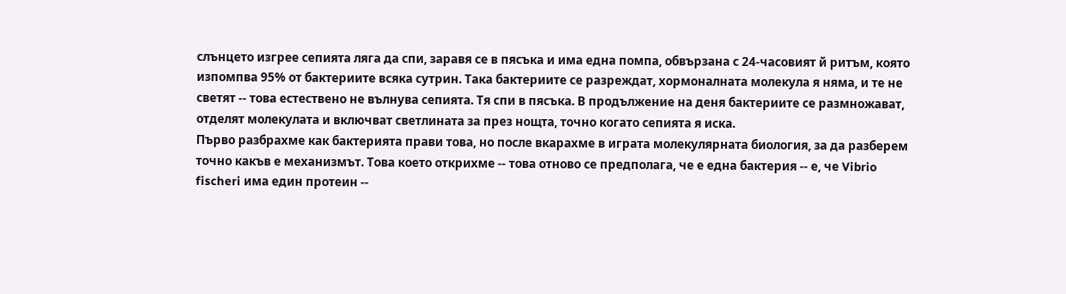слънцето изгрее сепията ляга да спи, заравя се в пясъка и има една помпа, обвързана с 24-часовият й ритъм, която изпомпва 95% от бактериите всяка сутрин. Така бактериите се разреждат, хормоналната молекула я няма, и те не светят -- това естествено не вълнува сепията. Тя спи в пясъка. В продължение на деня бактериите се размножават, отделят молекулата и включват светлината за през нощта, точно когато сепията я иска.
Първо разбрахме как бактерията прави това, но после вкарахме в играта молекулярната биология, за да разберем точно какъв е механизмът. Това което открихме -- това отново се предполага, че е една бактерия -- е, че Vibrio fischeri има един протеин --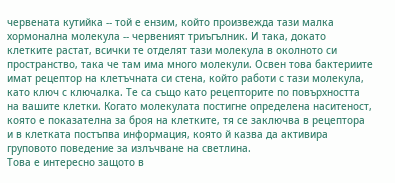червената кутийка -- той е ензим, който произвежда тази малка хормонална молекула -- червеният триъгълник. И така, докато клетките растат, всички те отделят тази молекула в околното си пространство, така че там има много молекули. Освен това бактериите имат рецептор на клетъчната си стена, който работи с тази молекула, като ключ с ключалка. Те са също като рецепторите по повърхността на вашите клетки. Когато молекулата постигне определена наситеност, която е показателна за броя на клетките, тя се заключва в рецептора и в клетката постъпва информация, която й казва да активира груповото поведение за излъчване на светлина.
Това е интересно защото в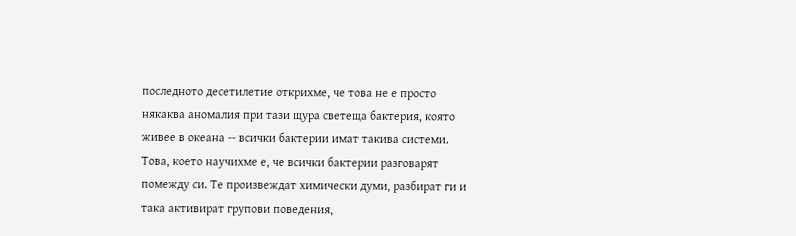последното десетилетие открихме, че това не е просто някаква аномалия при тази щура светеща бактерия, която живее в океана -- всички бактерии имат такива системи. Това, което научихме е, че всички бактерии разговарят помежду си. Те произвеждат химически думи, разбират ги и така активират групови поведения,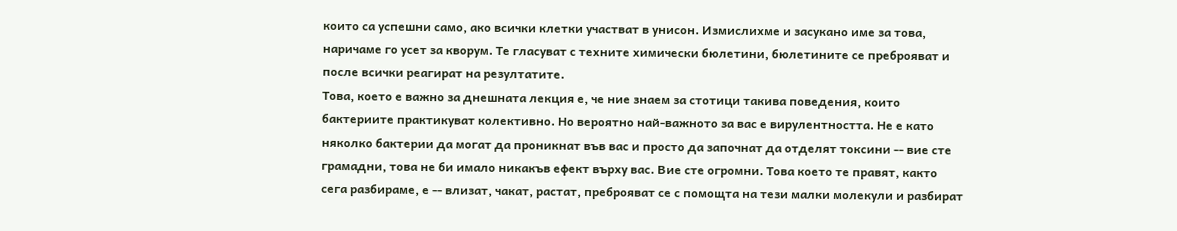които са успешни само, ако всички клетки участват в унисон. Измислихме и засукано име за това, наричаме го усет за кворум. Те гласуват с техните химически бюлетини, бюлетините се преброяват и после всички реагират на резултатите.
Това, което е важно за днешната лекция е, че ние знаем за стотици такива поведения, които бактериите практикуват колективно. Но вероятно най-важното за вас е вирулентността. Не е като няколко бактерии да могат да проникнат във вас и просто да започнат да отделят токсини -- вие сте грамадни, това не би имало никакъв ефект върху вас. Вие сте огромни. Това което те правят, както сега разбираме, е -- влизат, чакат, растат, преброяват се с помощта на тези малки молекули и разбират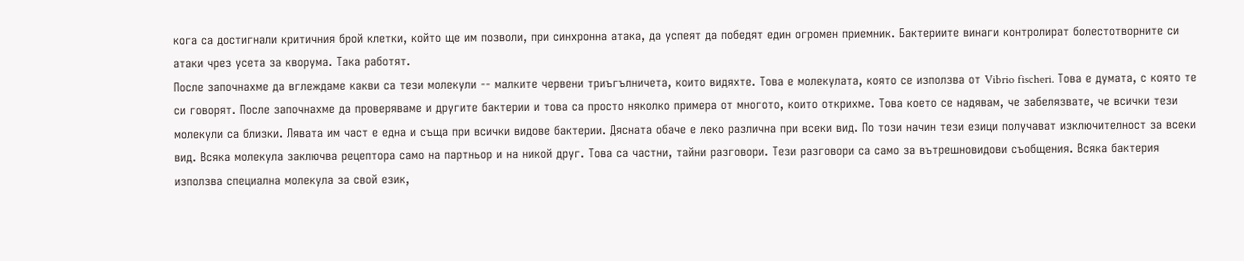кога са достигнали критичния брой клетки, който ще им позволи, при синхронна атака, да успеят да победят един огромен приемник. Бактериите винаги контролират болестотворните си атаки чрез усета за кворума. Така работят.
После започнахме да вглеждаме какви са тези молекули -- малките червени триъгълничета, които видяхте. Това е молекулата, която се използва от Vibrio fischeri. Това е думата, с която те си говорят. После започнахме да проверяваме и другите бактерии и това са просто няколко примера от многото, които открихме. Това което се надявам, че забелязвате, че всички тези молекули са близки. Лявата им част е една и съща при всички видове бактерии. Дясната обаче е леко различна при всеки вид. По този начин тези езици получават изключителност за всеки вид. Всяка молекула заключва рецептора само на партньор и на никой друг. Това са частни, тайни разговори. Тези разговори са само за вътрешновидови съобщения. Всяка бактерия използва специална молекула за свой език,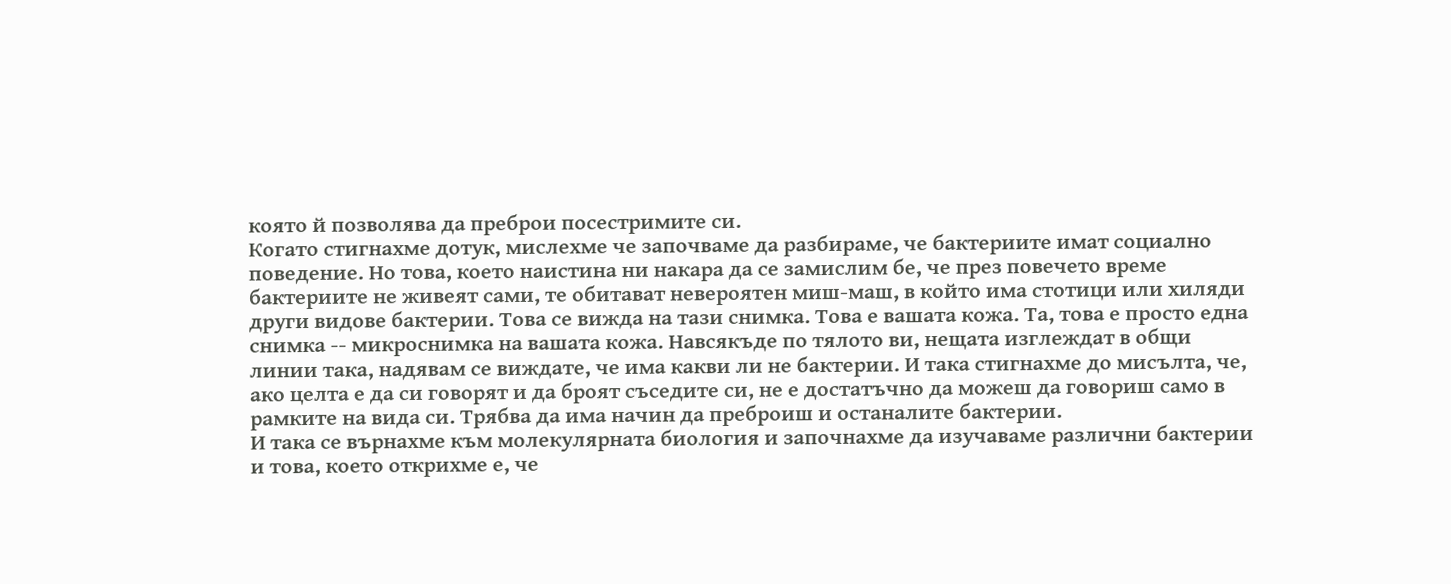която й позволява да преброи посестримите си.
Когато стигнахме дотук, мислехме че започваме да разбираме, че бактериите имат социално поведение. Но това, което наистина ни накара да се замислим бе, че през повечето време бактериите не живеят сами, те обитават невероятен миш-маш, в който има стотици или хиляди други видове бактерии. Това се вижда на тази снимка. Това е вашата кожа. Та, това е просто една снимка -- микроснимка на вашата кожа. Навсякъде по тялото ви, нещата изглеждат в общи линии така, надявам се виждате, че има какви ли не бактерии. И така стигнахме до мисълта, че, ако целта е да си говорят и да броят съседите си, не е достатъчно да можеш да говориш само в рамките на вида си. Трябва да има начин да преброиш и останалите бактерии.
И така се върнахме към молекулярната биология и започнахме да изучаваме различни бактерии и това, което открихме е, че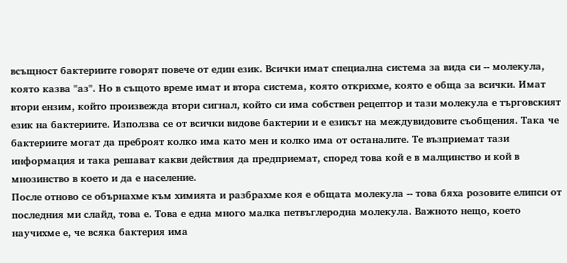всъщност бактериите говорят повече от един език. Всички имат специална система за вида си -- молекула, която казва "аз". Но в същото време имат и втора система, която открихме, която е обща за всички. Имат втори ензим, който произвежда втори сигнал, който си има собствен рецептор и тази молекула е търговският език на бактериите. Използва се от всички видове бактерии и е езикът на междувидовите съобщения. Така че бактериите могат да преброят колко има като мен и колко има от останалите. Те възприемат тази информация и така решават какви действия да предприемат, според това кой е в малцинство и кой в мнозинство в което и да е население.
После отново се обърнахме към химията и разбрахме коя е общата молекула -- това бяха розовите елипси от последния ми слайд, това е. Това е една много малка петвъглеродна молекула. Важното нещо, което научихме е, че всяка бактерия има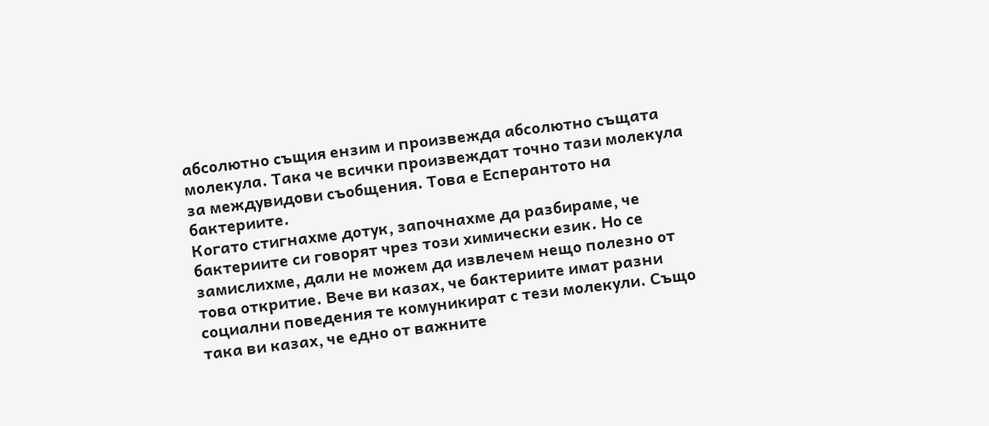абсолютно същия ензим и произвежда абсолютно същата молекула. Така че всички произвеждат точно тази молекула за междувидови съобщения. Това е Есперантото на бактериите.
Когато стигнахме дотук, започнахме да разбираме, че бактериите си говорят чрез този химически език. Но се замислихме, дали не можем да извлечем нещо полезно от това откритие. Вече ви казах, че бактериите имат разни социални поведения те комуникират с тези молекули. Също така ви казах, че едно от важните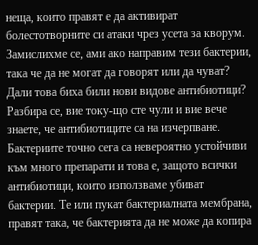неща, които правят е да активират болестотворните си атаки чрез усета за кворум. Замислихме се, ами ако направим тези бактерии, така че да не могат да говорят или да чуват? Дали това биха били нови видове антибиотици?
Разбира се, вие току-що сте чули и вие вече знаете, че антибиотиците са на изчерпване. Бактериите точно сега са невероятно устойчиви към много препарати и това е, защото всички антибиотици, които използваме убиват бактерии. Те или пукат бактериалната мембрана, правят така, че бактерията да не може да копира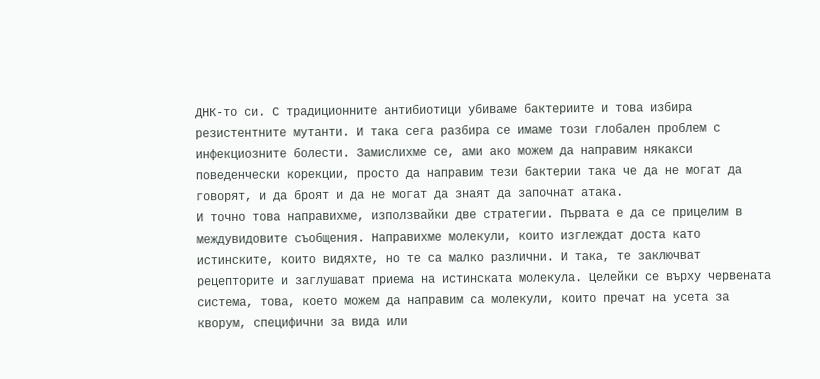ДНК-то си. С традиционните антибиотици убиваме бактериите и това избира резистентните мутанти. И така сега разбира се имаме този глобален проблем с инфекциозните болести. Замислихме се, ами ако можем да направим някакси поведенчески корекции, просто да направим тези бактерии така че да не могат да говорят, и да броят и да не могат да знаят да започнат атака.
И точно това направихме, използвайки две стратегии. Първата е да се прицелим в междувидовите съобщения. Направихме молекули, които изглеждат доста като истинските, които видяхте, но те са малко различни. И така, те заключват рецепторите и заглушават приема на истинската молекула. Целейки се върху червената система, това, което можем да направим са молекули, които пречат на усета за кворум, специфични за вида или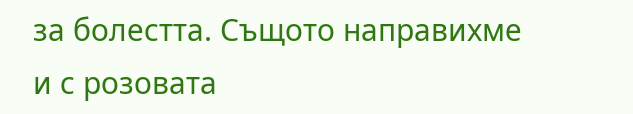за болестта. Същото направихме и с розовата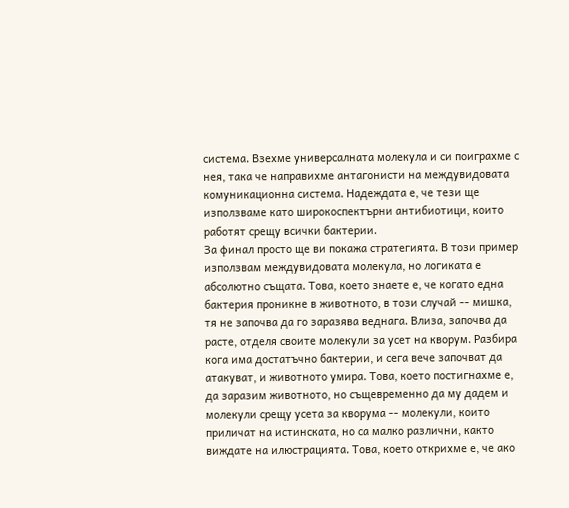система. Взехме универсалната молекула и си поиграхме с нея, така че направихме антагонисти на междувидовата комуникационна система. Надеждата е, че тези ще използваме като широкоспектърни антибиотици, които работят срещу всички бактерии.
За финал просто ще ви покажа стратегията. В този пример използвам междувидовата молекула, но логиката е абсолютно същата. Това, което знаете е, че когато една бактерия проникне в животното, в този случай -- мишка, тя не започва да го заразява веднага. Влиза, започва да расте, отделя своите молекули за усет на кворум. Разбира кога има достатъчно бактерии, и сега вече започват да атакуват, и животното умира. Това, което постигнахме е, да заразим животното, но същевременно да му дадем и молекули срещу усета за кворума -- молекули, които приличат на истинската, но са малко различни, както виждате на илюстрацията. Това, което открихме е, че ако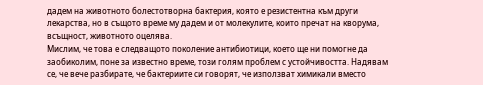дадем на животното болестотворна бактерия, която е резистентна към други лекарства, но в същото време му дадем и от молекулите, които пречат на кворума, всъщност, животното оцелява.
Мислим, че това е следващото поколение антибиотици, което ще ни помогне да заобиколим, поне за известно време, този голям проблем с устойчивостта. Надявам се, че вече разбирате, че бактериите си говорят, че използват химикали вместо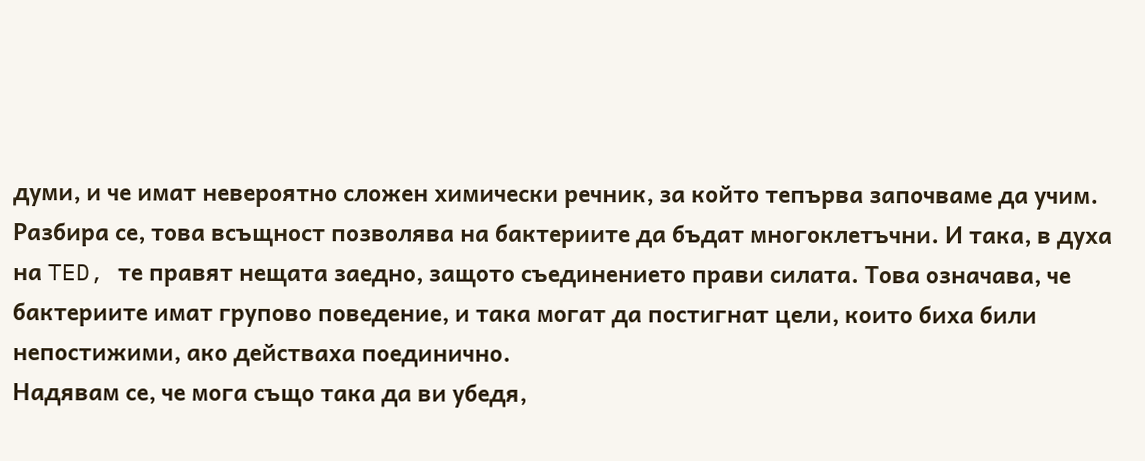думи, и че имат невероятно сложен химически речник, за който тепърва започваме да учим. Разбира се, това всъщност позволява на бактериите да бъдат многоклетъчни. И така, в духа на TED, те правят нещата заедно, защото съединението прави силата. Това означава, че бактериите имат групово поведение, и така могат да постигнат цели, които биха били непостижими, ако действаха поединично.
Надявам се, че мога също така да ви убедя,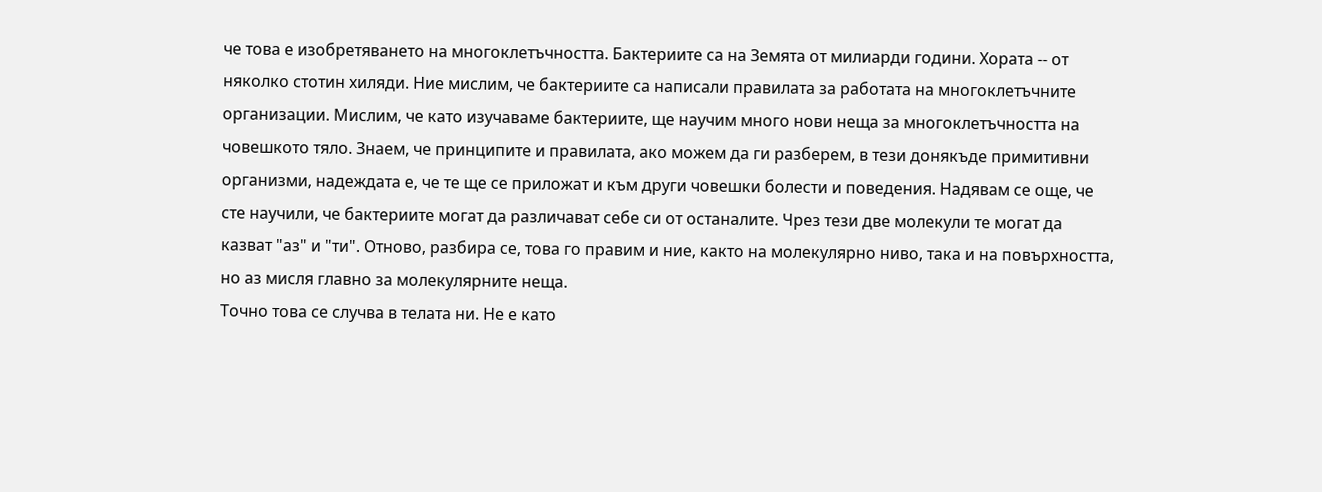че това е изобретяването на многоклетъчността. Бактериите са на Земята от милиарди години. Хората -- от няколко стотин хиляди. Ние мислим, че бактериите са написали правилата за работата на многоклетъчните организации. Мислим, че като изучаваме бактериите, ще научим много нови неща за многоклетъчността на човешкото тяло. Знаем, че принципите и правилата, ако можем да ги разберем, в тези донякъде примитивни организми, надеждата е, че те ще се приложат и към други човешки болести и поведения. Надявам се още, че сте научили, че бактериите могат да различават себе си от останалите. Чрез тези две молекули те могат да казват "аз" и "ти". Отново, разбира се, това го правим и ние, както на молекулярно ниво, така и на повърхността, но аз мисля главно за молекулярните неща.
Точно това се случва в телата ни. Не е като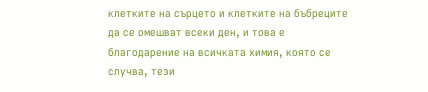клетките на сърцето и клетките на бъбреците да се омешват всеки ден, и това е благодарение на всичката химия, която се случва, тези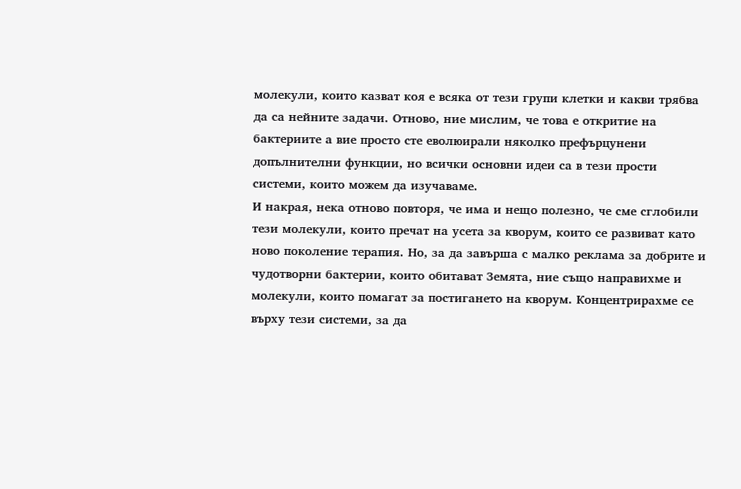молекули, които казват коя е всяка от тези групи клетки и какви трябва да са нейните задачи. Отново, ние мислим, че това е откритие на бактериите а вие просто сте еволюирали няколко префърцунени допълнителни функции, но всички основни идеи са в тези прости системи, които можем да изучаваме.
И накрая, нека отново повторя, че има и нещо полезно, че сме сглобили тези молекули, които пречат на усета за кворум, които се развиват като ново поколение терапия. Но, за да завърша с малко реклама за добрите и чудотворни бактерии, които обитават Земята, ние също направихме и молекули, които помагат за постигането на кворум. Концентрирахме се върху тези системи, за да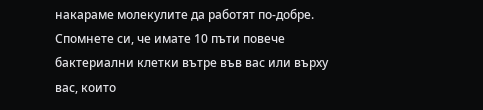накараме молекулите да работят по-добре. Спомнете си, че имате 10 пъти повече бактериални клетки вътре във вас или върху вас, които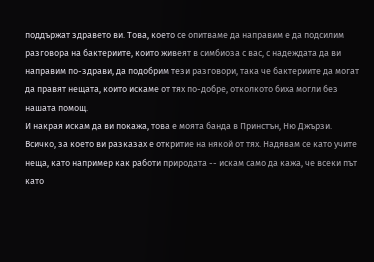поддържат здравето ви. Това, което се опитваме да направим е да подсилим разговора на бактериите, които живеят в симбиоза с вас, с надеждата да ви направим по-здрави, да подобрим тези разговори, така че бактериите да могат да правят нещата, които искаме от тях по-добре, отколкото биха могли без нашата помощ.
И накрая искам да ви покажа, това е моята банда в Принстън, Ню Джързи. Всичко, за което ви разказах е откритие на някой от тях. Надявам се като учите неща, като например как работи природата -- искам само да кажа, че всеки път като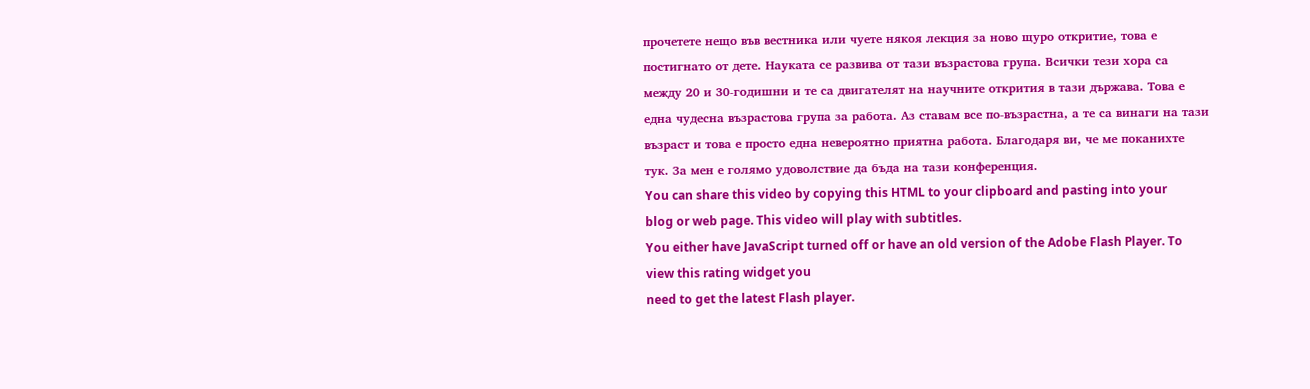прочетете нещо във вестника или чуете някоя лекция за ново щуро откритие, това е постигнато от дете. Науката се развива от тази възрастова група. Всички тези хора са между 20 и 30-годишни и те са двигателят на научните открития в тази държава. Това е една чудесна възрастова група за работа. Аз ставам все по-възрастна, а те са винаги на тази възраст и това е просто една невероятно приятна работа. Благодаря ви, че ме поканихте тук. За мен е голямо удоволствие да бъда на тази конференция.
You can share this video by copying this HTML to your clipboard and pasting into your blog or web page. This video will play with subtitles.
You either have JavaScript turned off or have an old version of the Adobe Flash Player. To view this rating widget you
need to get the latest Flash player.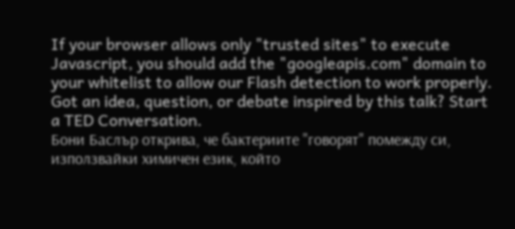If your browser allows only "trusted sites" to execute Javascript, you should add the "googleapis.com" domain to your whitelist to allow our Flash detection to work properly.
Got an idea, question, or debate inspired by this talk? Start a TED Conversation.
Бони Баслър открива, че бактериите "говорят" помежду си, използвайки химичен език, който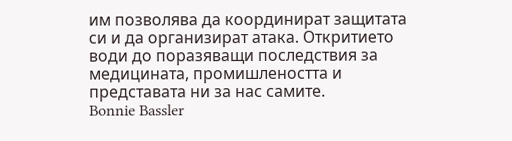им позволява да координират защитата си и да организират атака. Откритието води до поразяващи последствия за медицината, промишлеността и представата ни за нас самите.
Bonnie Bassler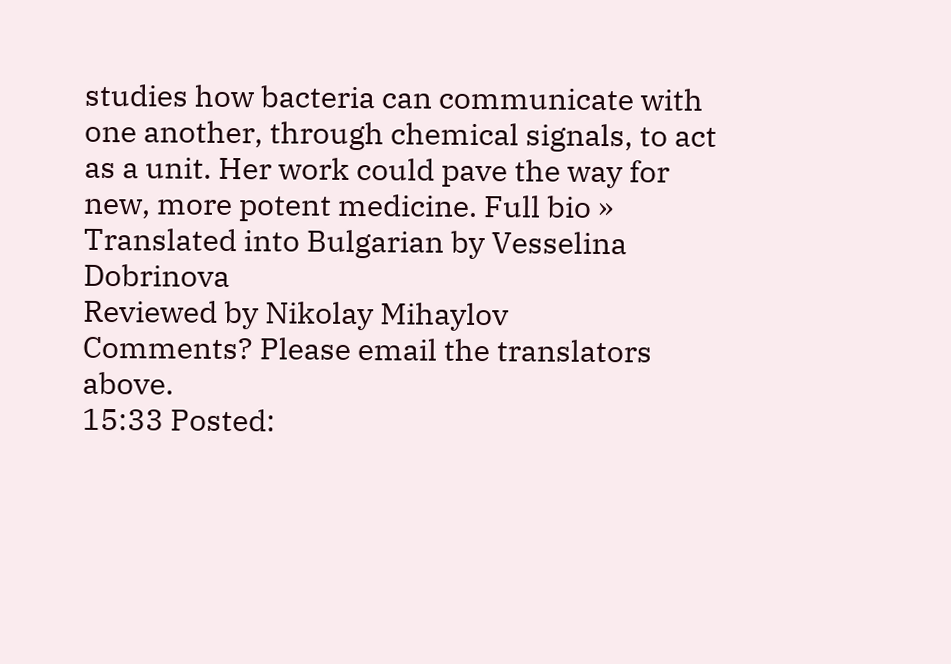studies how bacteria can communicate with one another, through chemical signals, to act as a unit. Her work could pave the way for new, more potent medicine. Full bio »
Translated into Bulgarian by Vesselina Dobrinova
Reviewed by Nikolay Mihaylov
Comments? Please email the translators above.
15:33 Posted: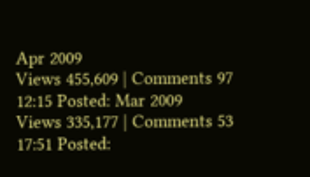Apr 2009
Views 455,609 | Comments 97
12:15 Posted: Mar 2009
Views 335,177 | Comments 53
17:51 Posted: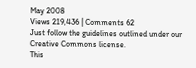May 2008
Views 219,436 | Comments 62
Just follow the guidelines outlined under our Creative Commons license.
This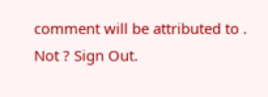comment will be attributed to . Not ? Sign Out.